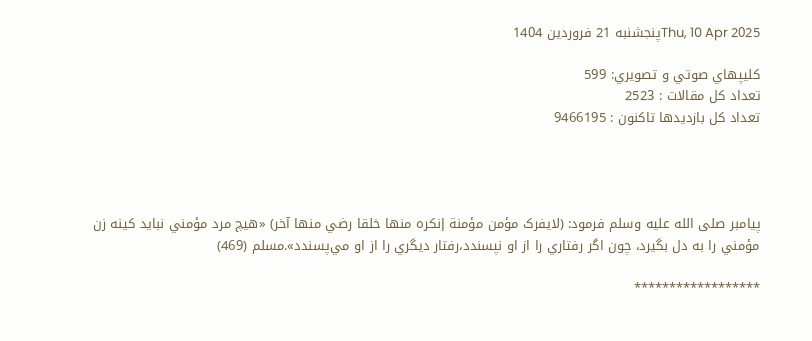Thu, 10 Apr 2025پنجشنبه 21 فروردين 1404

كليپهاي صوتي و تصويري: 599
تعداد كل مقالات : 2523
تعداد كل بازديدها تاكنون : 9466195




پيامبر صلی الله علیه وسلم فرمود: (لايفرک مؤمن مؤمنة إنکره منها خلقا رضي منها آخر) «هيچ مرد مؤمني نبايد کينه زن مؤمني را به دل بگيرد، چون اگر رفتاري را از او نپسندد،رفتار ديگري را از او مي‌پسندد».مسلم (469)

******************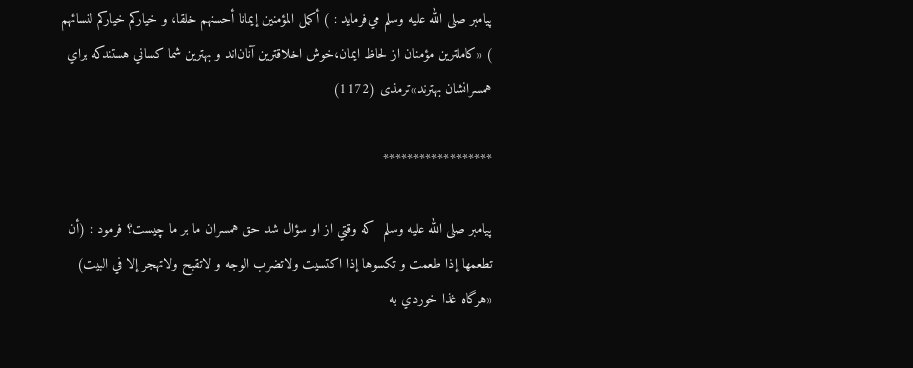پيامبر صلی الله علیه وسلم مي‌فرمايد : ) أکمل المؤمنين إيمانا أحسنهم خلقا، و خيارکم خيارکم لنسائهم ) «کاملترين مؤمنان از لحاظ ايمان،خوش اخلاقترين آنان‌اند و بهترين شما کساني هستندکه براي همسرانشان بهترند»ترمذی (1172)

******************

پيامبر صلی الله علیه وسلم  که وقتي از او سؤال شد حق همسران ما بر ما چيست؟ فرمود : (أن تطعمها إذا طعمت و تکسوها إذا اکتسيت ولاتضرب الوجه و لاتقبح ولاتهجر إلا في البيت) «هرگاه غذا خوردي به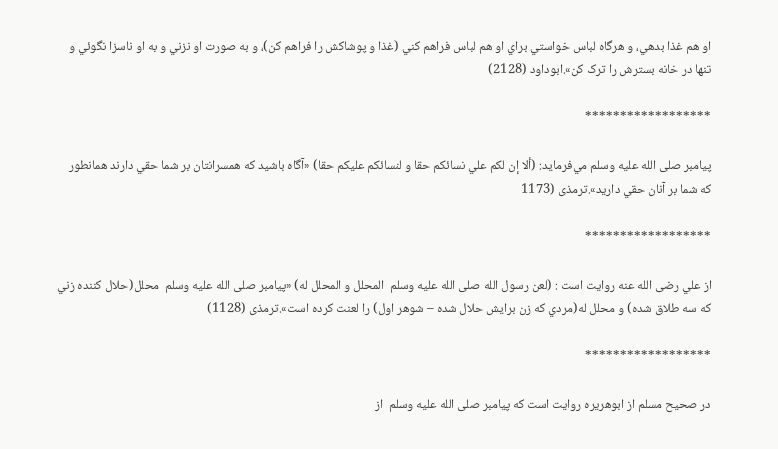او هم غذا بدهي، و هرگاه لباس خواستي براي او هم لباس فراهم کني (غذا و پوشاکش را فراهم کن)، و به صورت او نزني و به او ناسزا نگوئي و تنها در خانه بسترش را ترک کن».ابوداود (2128)

******************

پيامبر صلی الله علیه وسلم مي‌فرمايد: (ألا إن لکم علي نسائکم حقا و لنسائکم عليکم حقا) «آگاه باشيد که همسرانتان بر شما حقي دارند همانطور که شما بر آنان حقي داريد».ترمذی (1173

******************

از علي رضی الله عنه روايت است : (لعن رسول الله صلی الله علیه وسلم  المحلل و المحلل له) «پيامبر صلی الله علیه وسلم  محلل(حلال کننده زني که سه طلاق شده) و محلل له(مردي که زن برايش حلال شده – شوهر اول) را لعنت کرده است».ترمذی (1128)

******************

در صحيح مسلم از ابوهريره روايت است که پيامبر صلی الله علیه وسلم  از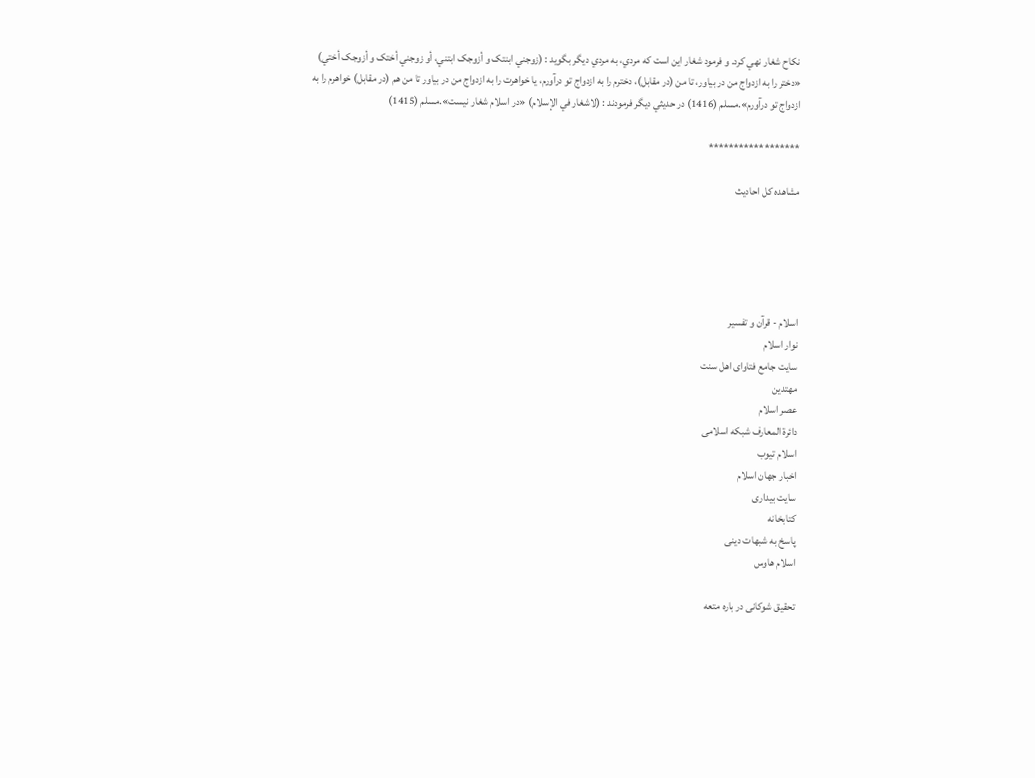نکاح شغار نهي کرد. و فرمود شغار اين است که مردي، به مردي ديگر بگويد : (زوجني ابنتک و أزوجک ابتني، أو زوجني أختک و أزوجک أختي) «دختر را به ازدواج من در بياور، تا من (در مقابل)، دخترم را به ازدواج تو درآورم، يا خواهرت را به ازدواج من در بياور تا من هم (در مقابل) خواهرم را به ازدواج تو درآورم».مسلم (1416) در حديثي ديگر فرمودند : (لاشغار في الإسلام) «در اسلام شغار نيست».مسلم (1415)

******************

مشاهده كل احاديث





اسلام - قرآن و تفسیر
نوار اسلام
سایت جامع فتاوای اهل سنت
مهتدین
عصر اسلام
دائرة المعارف شبکه اسلامی
اسلام تيوب
اخبار جهان اسلام
سایت بیداری
کتابخانه
پاسخ به شبهات دینی
اسلام هاوس

تحقیق شوكانی در با‌ره متعه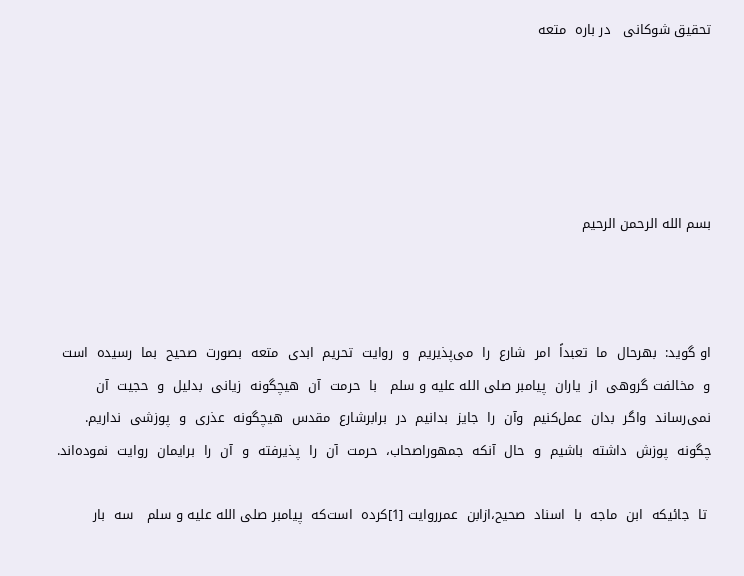تحقیق شوكانی   در با‌ره  متعه





بسم الله الرحمن الرحیم



او گوید:  بهرحال  ما  تعبداً  امر  شارع  را  می‌پذیریم  و  روایت  تحریم  ابدی  متعه  بصورت  صحیح  بما  رسیده  است  و  مخالفت‌ گروهی  از  یاران  پیامبر صلی الله علیه و سلم   با  حرمت  آن  هیچگونه  زیانی  بدلیل  و  حجیت  آن  نمی‌رساند  واگر  بدان  عمل‌كنیم  وآن  را  جایز  بدانیم  در  برابرشارع  مقدس  هیچگونه  عذری  و  پوزشی  نداریم‌.  چگونه  پوزش  داشته  باشیم  و  حال  آنكه  جمهوراصحاب‌،  حرمت  آن  را  پذیرفته  و  آن  را  برایمان  روایت  نموده‌اند.

 تا  جائیكه  ابن  ماجه  با  اسناد  صحیح‌،ازابن  عمرروایت‌ [1]كرده  است‌كه  پیامبر صلی الله علیه و سلم   سه  بار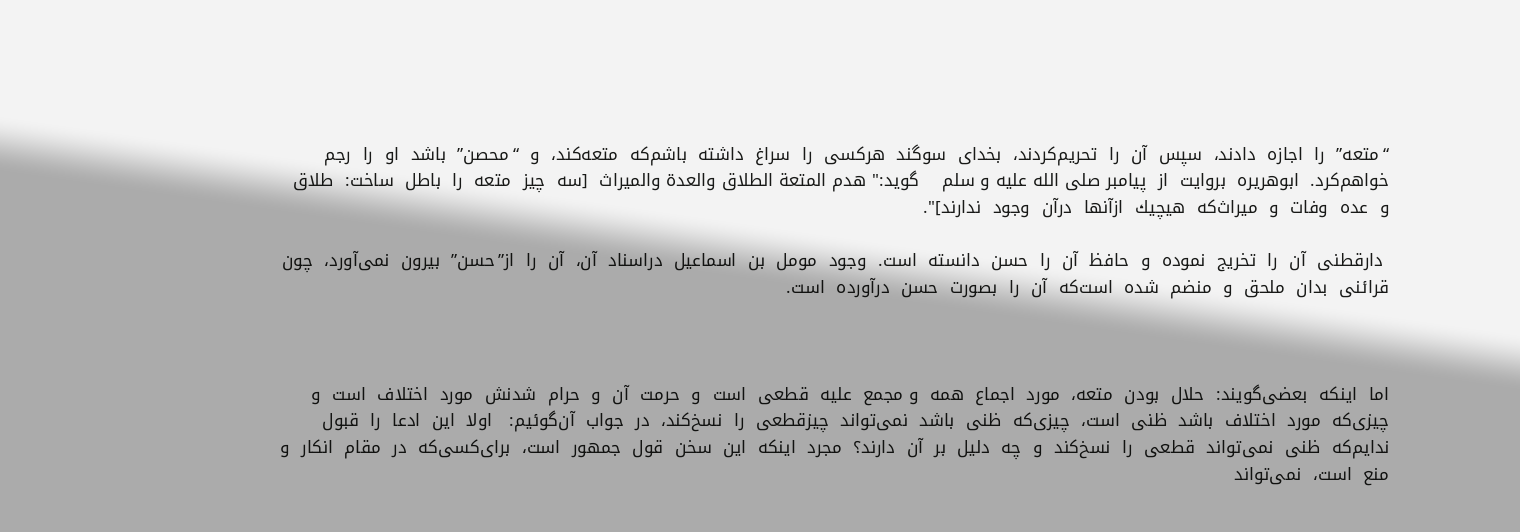“متعه‌”  را  اجازه  دادند،  سپس  آن  را  تحریم‌كردند،  بخدای  سوگند  هركسی  را  سراغ  داشته  باشم‌كه  متعه‌كند،  و  “محصن‌”  باشد  او  را  رجم  خواهم‌كرد.  ابوهریره  بروایت  از  پیامبر صلی الله علیه و سلم    گوید:" هدم المتعة الطلاق والعدة والميراث  [سه  چیز  متعه  را  باطل  ساخت‌:  طلاق  و  عده  وفات  و  میراث‌كه  هیچیك  ازآنها  درآن  وجود  ندارند]".

 دارقطنی  آن  را  تخریج  نموده  و  حافظ  آن  را  حسن  دانسته  است‌.  وجود  مومل  بن  اسماعیل  دراسناد  آن‌،  آن  را  از”حسن‌”  بیرون  نمی‌آورد،  چون  قرائنی  بدان  ملحق  و  منضم  شده  است‌كه  آن  را  بصورت  حسن  درآورده  است‌.



اما  اینكه  بعضی‌گویند:  حلال  بودن  متعه‌،  مورد  اجماع  همه  و مجمع  علیه  قطعی  است  و  حرمت  آن  و  حرام  شدنش  مورد  اختلاف  است  و  چیزی‌كه  مورد  اختلاف  باشد  ظنی  است‌،  چیزی‌كه  ظنی  باشد  نمی‌تواند  چیزقطعی  را  نسخ‌كند،  در  جواب  آن‌گوئیم‌:   اولا  این  ادعا  را  قبول  ندایم‌كه  ظنی  نمی‌تواند  قطعی  را  نسخ‌كند  و  چه  دلیل  بر  آن  دارند؟  مجرد  اینكه  این  سخن  قول  جمهور  است‌،  برای‌كسی‌كه  در  مقام  انكار  و  منع  است‌،  نمی‌تواند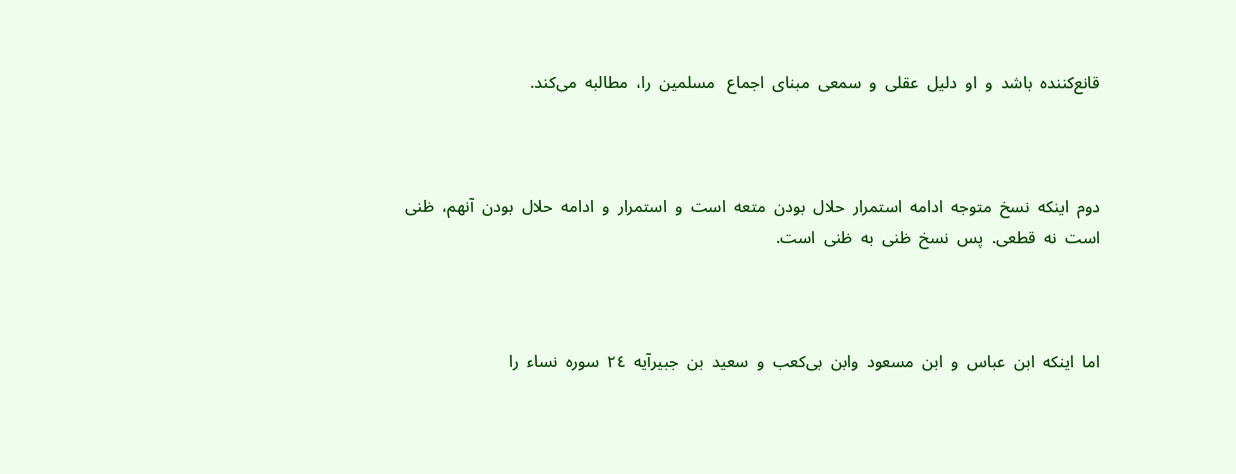قانع‌كننده  باشد  و  او  دلیل  عقلی  و  سمعی  مبنای  اجماع   مسلمین  را،  مطالبه  می‌كند.



دوم  اینكه  نسخ  متوجه  ادامه  استمرار  حلال  بودن  متعه  است  و  استمرار  و  ادامه  حلال  بودن  آنهم‌،  ظنی  است  نه  قطعی‌.  پس  نسخ  ظنی  به  ظنی  است‌.



اما  اینكه  ابن  عباس  و  ابن  مسعود  وابن  بی‌كعب  و  سعید  بن  جبیرآیه  ٢٤  سوره  نساء  را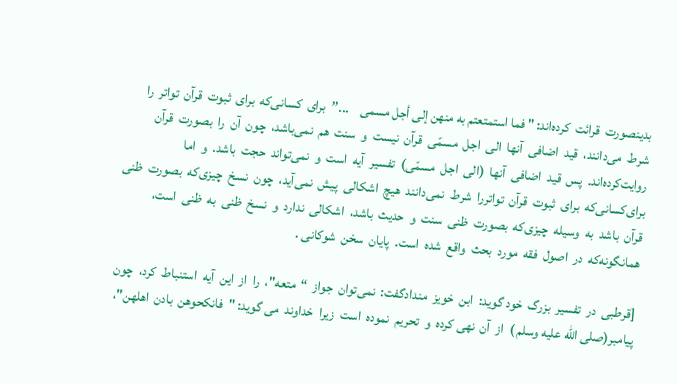بدینصورت  قرائت  كرده‌اند: " فما استمتعتم به منهن إلى أجل مسمى    ...’’  برای  كسانی‌كه  برای  ثبوت  قرآن  تواتر  را  شرط  می‌دانند،  قید  اضافی  آنها  الی  اجل  مسمّی  قرآن  نیست  و  سنت  هم  نمی‌باشد،  چون  آن  را  بصورت  قرآن  روایت‌كرده‌اند.  پس  قید  اضافی  آنها  (الی  اجل  مسمّی‌)  تفسیر  آیه  است  و  نمی‌تواند  حجت  باشد.  و  اما  برای‌كسانی‌كه  برای  ثبوت  قرآن  تواتررا  شرط  نمی‌دانند  هیچ  اشكالی  پیش  نمی‌آید،  چون  نسخ  چیزی‌كه  بصورت  ظنی  قرآن  باشد  به  وسیله  چیزی‌كه  بصورت  ظنی  سنت  و  حدیث  باشد،  اشكالی  ندارد  و  نسخ  ظنی  به  ظنی  است‌،  همانگونه‌كه  در  اصول  فقه  مورد  بحث  واقع  شده  است‌.  پایان  سخن  شوكانی‌ .

[قرطبی  در  تفسیر  بزرگ  خود گوید:  ابن  خویز  مندادگفت‌:  نمی‌توان  جواز  “متعه"،  را  از  این  آیه  استنباط  كرد،  چون  پیامبر(صلی الله علیه وسلم ‌)  از  آن  نهی‌ كرده  و  تحریم  نموده  است  زیرا  خداوند  می گوید: "فانكحوهن  باد‌ن  اهلهن‌"،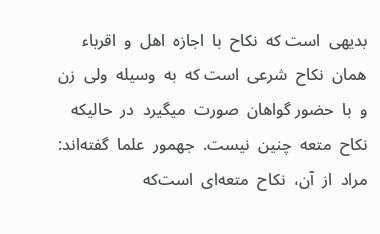بدیهی  است‌ كه  نكاح  با  اجازه  اهل  و  اقرباء  همان  نكاح  شرعی  است ‌كه  به  وسیله  ولی  زن  و  با  حضور گواهان  صورت  میگیرد  در  حالیكه  نكاح  متعه  چنین  نیست‌.  جهمور  علما  گفته‌اند:  مراد  از  آن‌،  نكاح  متعه‌ای  است‌كه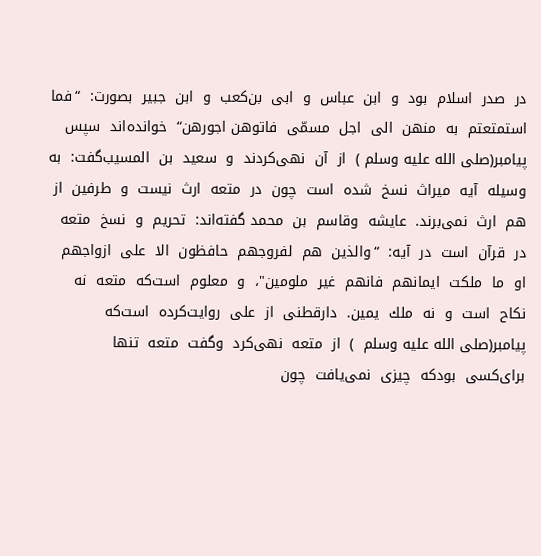در  صدر  اسلام  بود  و  ابن  عباس  و  ابی  بن‌كعب  و  ابن  جبیر  بصورت‌:  “فما  استمتعتم  به  منهن  الی  اجل  مسمّی  فاتوهن ا‌جورهن‌“  خوانده‌اند  سپس  پیامبر(صلی الله علیه وسلم ‌)  از  آن  نهی‌كردند  و  سعید  بن  المسیب‌گفت‌:  به  وسیله  آیه  میراث  نسخ  شده  است  چون  در  متعه  ارث  نیست  و  طرفین  از  هم  ارث  نمی‌برند.  عایشه  وقاسم  بن  محمد گفته‌اند:  تحریم  و  نسخ  متعه  در  قرآن  است  در  آیه‌:  “والذین  هم  لفروجهم  حافظون  الا  علی  ازواجهم  او  ما  ملكت  ایمانهم  فانهم  غیر  ملومین‌"،  و  معلوم  است‌كه  متعه  نه  نكاح  است  و  نه  ملك  یمین‌.  دارقطنی  از  علی  روایت‌كرده  است‌كه  پیامبر(صلی الله علیه وسلم ‌ )  از  متعه  نهی‌كرد  وگفت  متعه  تنها  برای‌كسی  بودكه  چیزی  نمی‌یافت  چون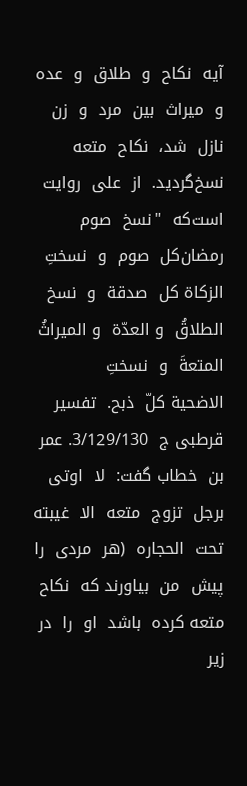آیه  نكاح  و  طلاق  و  عده  و  میراث  بین  مرد  و  زن  نازل  شد،  نكاح  متعه  نسخ‌گردید.  از  علی  روایت  است‌كه  "نسخ  صوم  رمضان‌كل  صوم  و  نسختِ  الزكاة ‌كل  صدقة  و  نسخ  الطلاقُ  و العدّة  و المیراثُ  المتعةَ  و  نسختِ  الاضحیة ‌كلّ  ذبح‌.  تفسیر  قرطبی ج  3/129/130. عمر  بن  خطاب‌ گفت‌:  لا  اوتی  برجل  تزوج  متعه  الا  غیبته  تحت  الحجاره  (هر  مردی  را  پیش  من  بیاورند كه  نكاح  متعه‌ كرده  باشد  او  را  در  زیر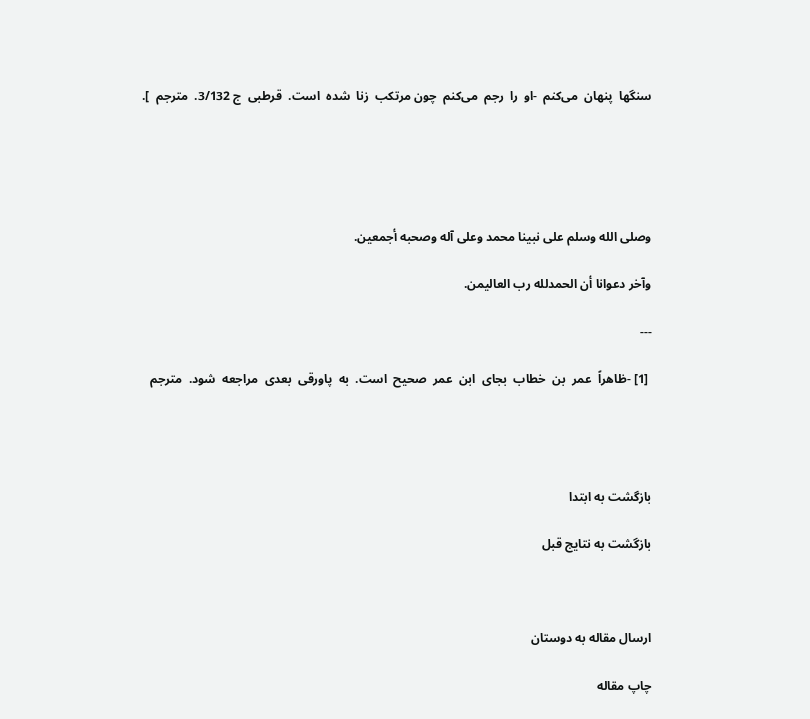سنگها  پنهان  می‌كنم  -او  را  رجم  می‌كنم  چون مرتكب  زنا  شده  است‌.  قرطبی  ج 3/132.  مترجم  ].





وصلی الله وسلم علی نبینا محمد وعلی آله وصحبه أجمعین.

وآخر دعوانا أن الحمدلله رب العالیمن.

---

 [1] -ظاهراً  عمر  بن  خطاب  بجای  ابن  عمر  صحیح  است‌.  به  پاورقی  بعدی  مراجعه  شود.  مترجم‌




بازگشت به ابتدا

بازگشت به نتايج قبل



ارسال مقاله به دوستان

چاپ مقاله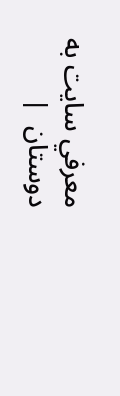معرفي سايت به دوستان  |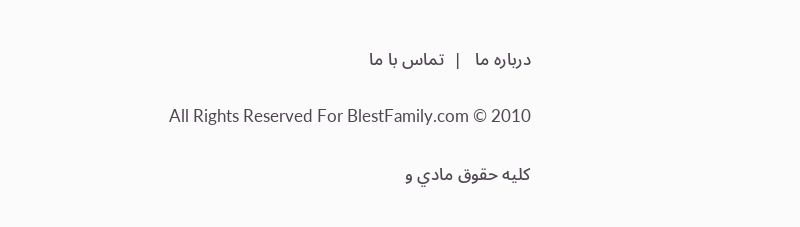درباره ما   |  تماس با ما

All Rights Reserved For BlestFamily.com © 2010

كليه حقوق مادي و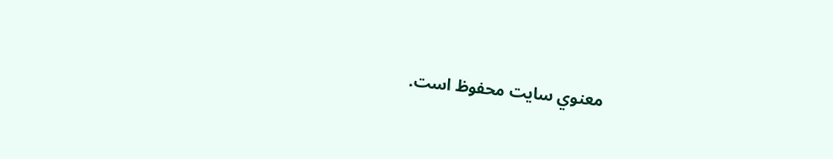معنوي سايت محفوظ است.